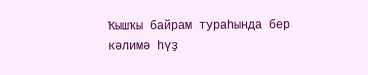Ҡышҡы байрам тураһында бер кәлимә һүҙ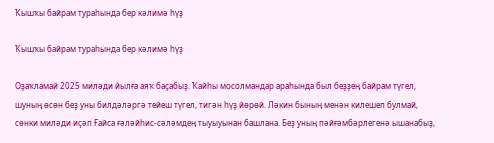Ҡышҡы байрам тураһында бер кәлимә һүҙ

Ҡышҡы байрам тураһында бер кәлимә һүҙ

Оҙаҡламай 2025 миләди йылға аяҡ баҫабыҙ. Ҡайһы мосолмандар араһында был беҙҙең байрам түгел, шуның өсөн беҙ уны билдәләргә тейеш түгел, тигән һүҙ йөрөй. Ләкин бының менән килешеп булмай, сөнки миләди иҫәп Ғайса ғәләйһис-сәләмдең тыуыуынан башлана. Беҙ уның пәйғәмбәрлегенә ышанабыҙ,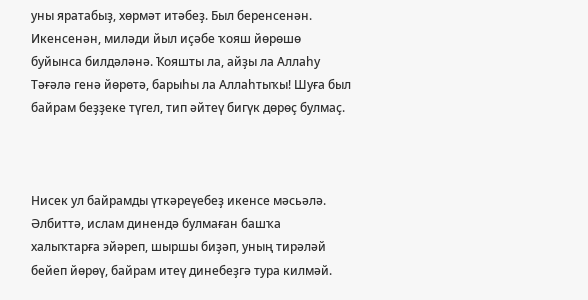уны яратабыҙ, хөрмәт итәбеҙ. Был беренсенән. Икенсенән, миләди йыл иҫәбе ҡояш йөрөшө буйынса билдәләнә. Ҡояшты ла, айҙы ла Аллаһу Тәғәлә генә йөрөтә, барыһы ла Аллаһтыҡы! Шуға был байрам беҙҙеке түгел, тип әйтеү бигүк дөрөҫ булмаҫ.



Нисек ул байрамды үткәреүебеҙ икенсе мәсьәлә. Әлбиттә, ислам динендә булмаған башҡа халыҡтарға эйәреп, шыршы биҙәп, уның тирәләй бейеп йөрөү, байрам итеү динебеҙгә тура килмәй.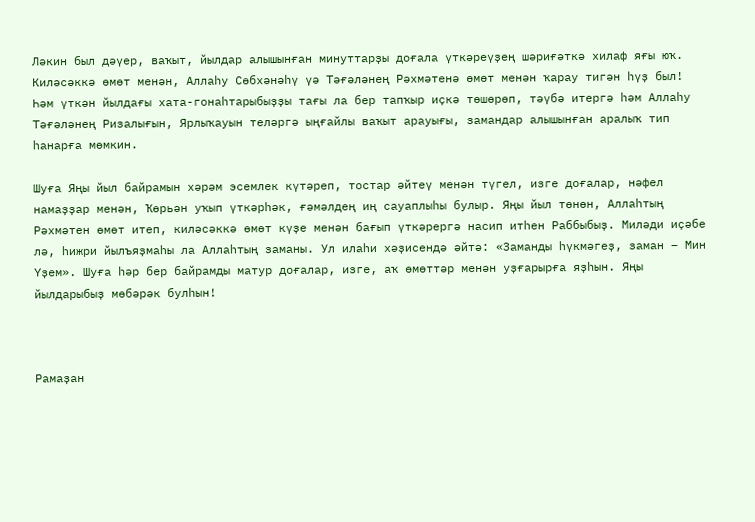Ләкин был дәүер, ваҡыт, йылдар алышынған минуттарҙы доғала үткәреүҙең шәриғәткә хилаф яғы юҡ. Киләсәккә өмөт менән, Аллаһу Сөбхәнәһү үә Тәғәләнең Рәхмәтенә өмөт менән ҡарау тигән һүҙ был! Һәм үткән йылдағы хата-гонаһтарыбыҙҙы тағы ла бер тапҡыр иҫкә төшөрөп, тәүбә итергә һәм Аллаһу Тәғәләнең Ризалығын, Ярлыҡауын теләргә ыңғайлы ваҡыт арауығы, замандар алышынған аралыҡ тип һанарға мөмкин.

Шуға Яңы йыл байрамын хәрәм эсемлек күтәреп, тостар әйтеү менән түгел, изге доғалар, нәфел намаҙҙар менән, Ҡөрьән уҡып үткәрһәк, ғәмәлдең иң сауаплыһы булыр. Яңы йыл төнөн, Аллаһтың Рәхмәтен өмөт итеп, киләсәккә өмөт күҙе менән бағып үткәрергә насип итһен Раббыбыҙ. Миләди иҫәбе лә, һижри йылъяҙмаһы ла Аллаһтың заманы. Ул илаһи хәҙисендә әйтә: «Заманды һүкмәгеҙ, заман – Мин Үҙем». Шуға һәр бер байрамды матур доғалар, изге, аҡ өмөттәр менән уҙғарырға яҙһын. Яңы йылдарыбыҙ мөбәрәк булһын!



Рамаҙан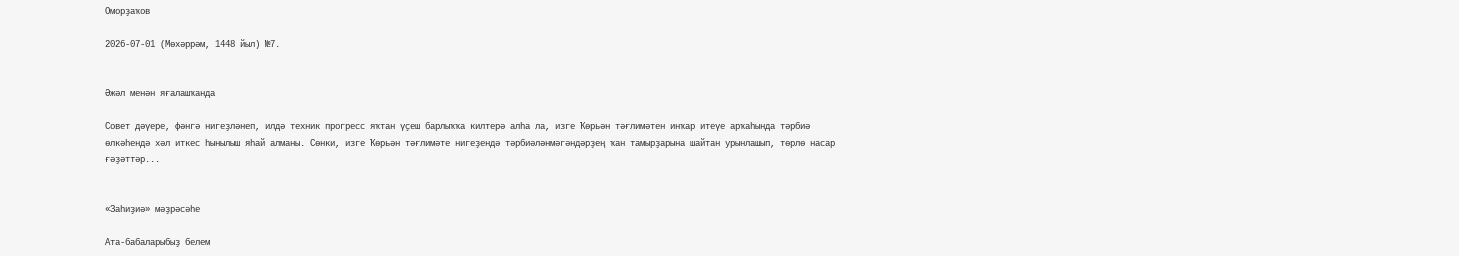Оморҙаҡов

2026-07-01 (Мөхәррәм, 1448 йыл) №7.


Әжәл менән яғалашҡанда

Совет дәүере, фәнгә нигеҙләнеп, илдә техник прогресс яҡтан үҫеш барлыҡҡа килтерә алһа ла, изге Ҡөрьән тәғлимәтен инҡар итеүе арҡаһында тәрбиә өлкәһендә хәл иткес һынылыш яһай алманы. Сөнки, изге Ҡөрьән тәғлимәте нигеҙендә тәрбиәләнмәгәндәрҙең ҡан тамырҙарына шайтан урынлашып, төрлө насар ғәҙәттәр...


«Заһиҙиә» мәҙрәсәһе

Ата-бабаларыбыҙ белем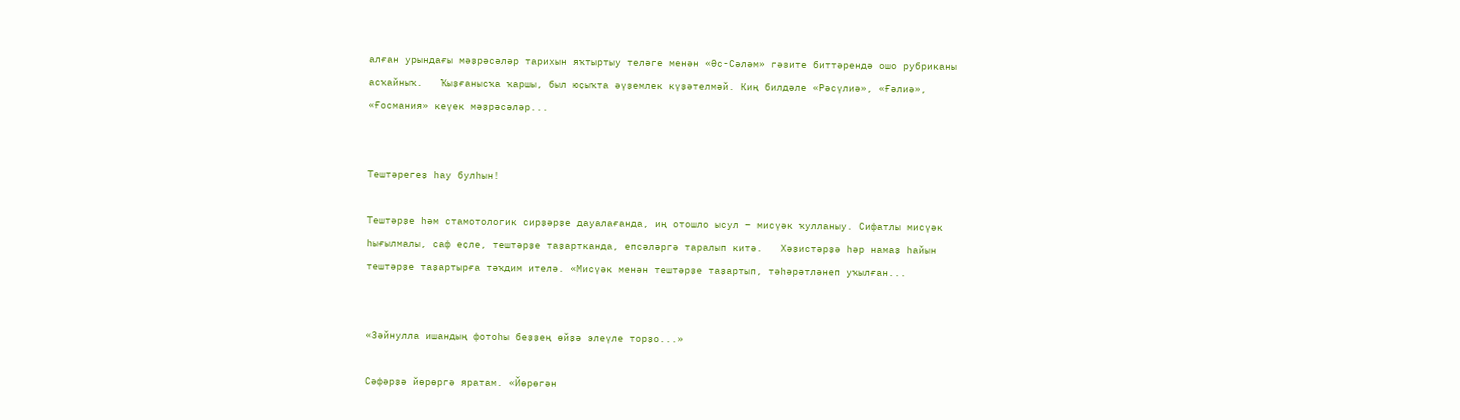алған урындағы мәҙрәсәләр тарихын яҡтыртыу теләге менән «Әс-Сәләм» гәзите биттәрендә ошо рубриканы асҡайныҡ.   Ҡыҙғанысҡа ҡаршы, был юҫыҡта әүҙемлек күҙәтелмәй. Киң билдәле «Рәсүлиә», «Ғәлиә», «Ғосмания» кеүек мәҙрәсәләр...


Тештәрегеҙ һау булһын!

Тештәрҙе һәм стамотологик сирҙәрҙе дауалағанда, иң отошло ысул − мисүәк ҡулланыу. Сифатлы мисүәк һығылмалы, саф еҫле, тештәрҙе таҙартканда, епсәләргә таралып китә.   Хәҙистәрҙә һәр намаҙ һайын тештәрҙе таҙартырға тәҡдим ителә. «Мисүәк менән тештәрҙе таҙартып, тәһәрәтләнеп уҡылған...


«Зәйнулла ишандың фотоһы беҙҙең өйҙә элеүле торҙо...»

Сәфәрҙә йөрөргә яратам. «Йөрөгән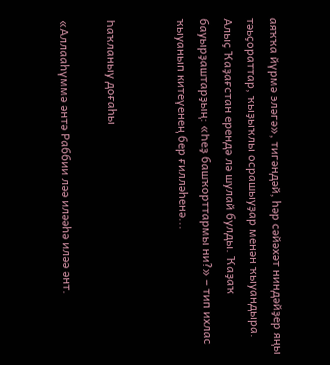аяҡҡа йүрмә эләгә», тигәндәй, һәр сәйәхәт ниндәйҙер яңы тәьҫораттар, ҡыҙыҡлы осрашыуҙар менән ҡыуандыра. Алыҫ Ҡаҙағстан ерендә лә шулай булды. Ҡаҙаҡ бауырҙаштарҙың: «Һеҙ башҡорттармы ни?» – тип ихлас ҡыуанып китеүенең бер ғилләһенә...


Һаҡланыу доғаһы

«Аллааһүммә әнтә Раббии ләә иләәһә иләә әнт.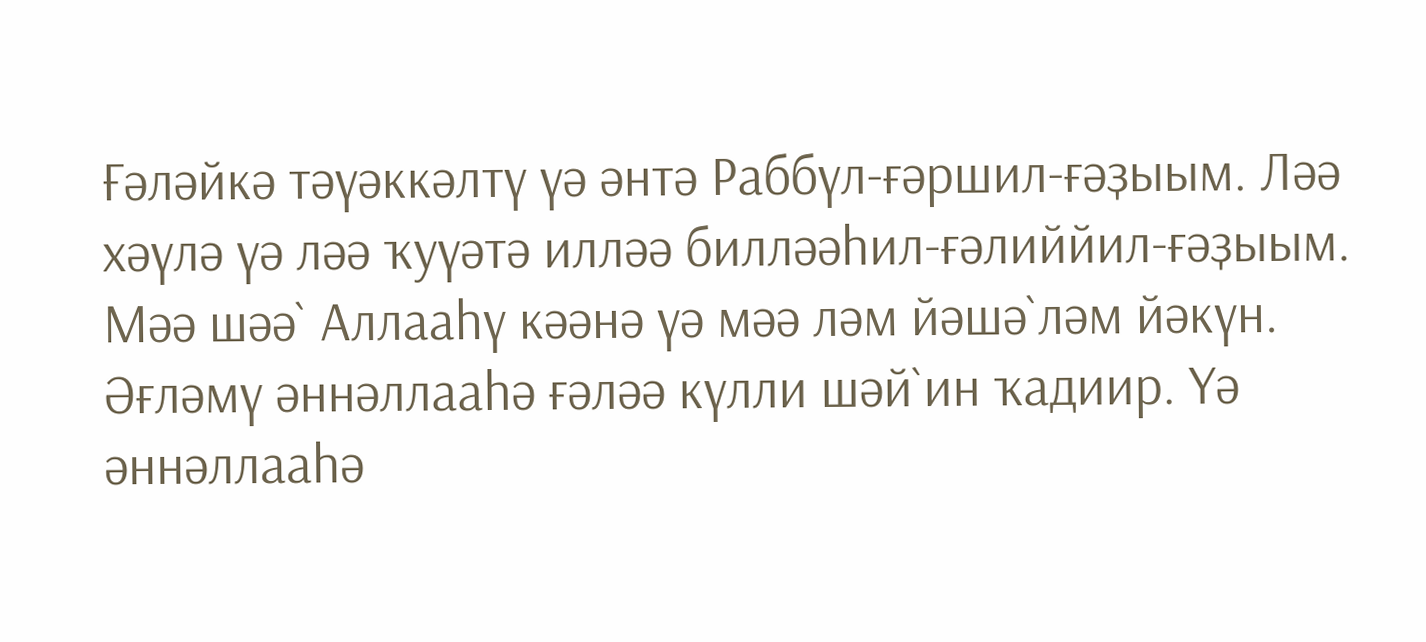Ғәләйкә тәүәккәлтү үә әнтә Раббүл-ғәршил-ғәҙыым. Ләә хәүлә үә ләә ҡуүәтә илләә билләәһил-ғәлиййил-ғәҙыым. Мәә шәә` Аллааһү кәәнә үә мәә ләм йәшә`ләм йәкүн. Әғләмү әннәллааһә ғәләә күлли шәй`ин ҡадиир. Үә әннәллааһә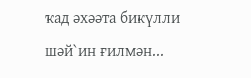ҡад әхәәта бикүлли шәй`ин ғилмән...